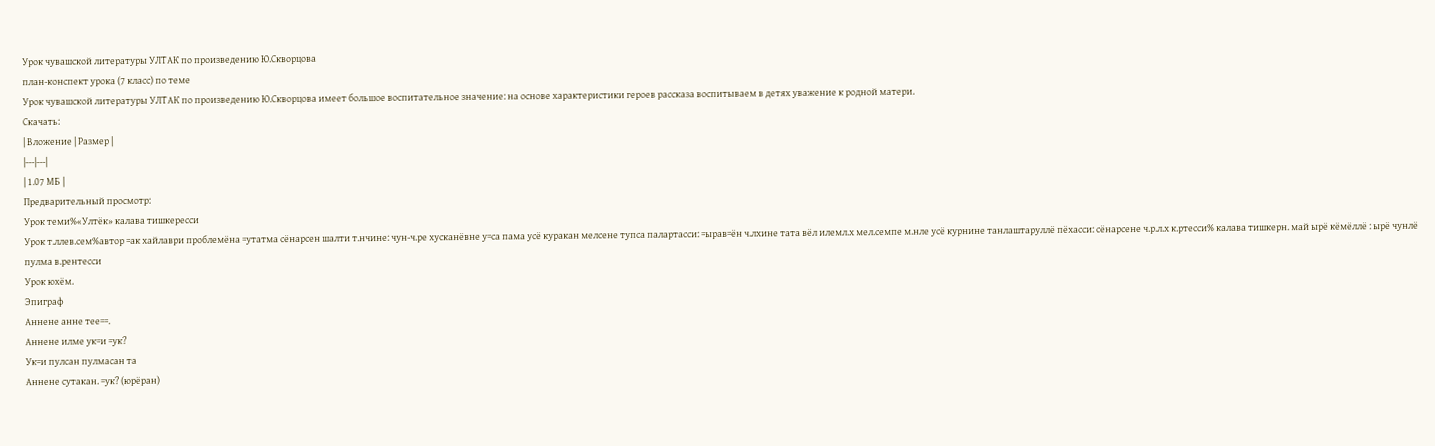Урок чувашской литературы УЛТАК по произведению Ю.Скворцова
план-конспект урока (7 класс) по теме
Урок чувашской литературы УЛТАК по произведению Ю.Скворцова имеет большое воспитательное значение: на основе характеристики героев рассказа воспитываем в детях уважение к родной матери.
Скачать:
| Вложение | Размер |
|---|---|
| 1.07 МБ |
Предварительный просмотр:
Урок теми%«Ултёк» калава тишкересси
Урок т.ллев.сем%автор =ак хайлаври проблемёна =утатма сёнарсен шалти т.нчине: чун-ч.ре хусканёвне у=са пама усё куракан мелсене тупса палартасси: =ырав=ён ч.лхине тата вёл илемл.х мел.семпе м.нле усё курнине танлаштаруллё пёхасси: сёнарсене ч.р.л.х к.ртесси% калава тишкерн. май ырё кёмёллё : ырё чунлё пулма в.рентесси
Урок юхём.
Эпиграф
Аннене анне тее==.
Аннене илме ук=и =ук?
Ук=и пулсан пулмасан та
Аннене сутакан. =ук? (юрёран)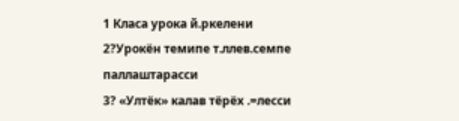1 Класа урока й.ркелени
2?Урокён темипе т.ллев.семпе паллаштарасси
3? «Ултёк» калав тёрёх .=лесси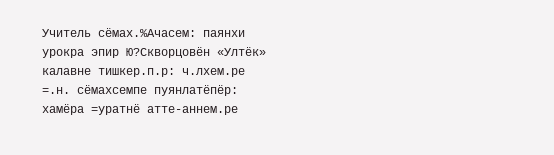Учитель сёмах.%Ачасем: паянхи урокра эпир Ю?Скворцовён «Ултёк» калавне тишкер.п.р: ч.лхем.ре =.н. сёмахсемпе пуянлатёпёр: хамёра =уратнё атте-аннем.ре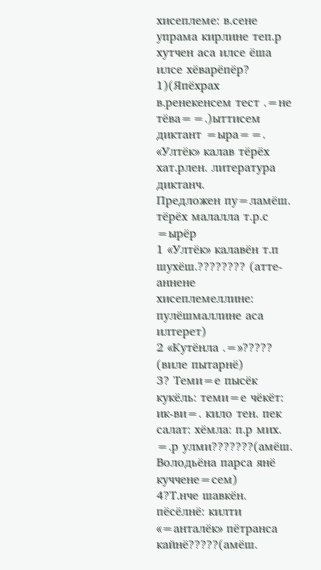хисеплеме: в.сене упрама кирлине теп.р хутчен аса илсе ёша илсе хёварёпёр?
1)(Япёхрах в.ренекенсем тест .=не тёва==.)ыттисем диктант =ыра==.
«Ултёк» калав тёрёх хат.рлен. литература диктанч.
Предложен пу=ламёш. тёрёх малалла т.р.с =ырёр
1 «Ултёк» калавён т.п шухёш.???????? (атте-аннене хисеплемеллине: пулёшмаллине аса илтерет)
2 «Кутёнла .=»????? (виле пытарнё)
3? Теми=е пысёк кукёль: теми=е чёкёт: ик-ви=. кило тен. пек салат: хёмла: п.р мих. =.р улми???????(амёш. Володьёна парса янё куччене=сем)
4?Т.нче шавкён. пёсёлнё: килти «=анталёк» пётранса кайнё?????(амёш.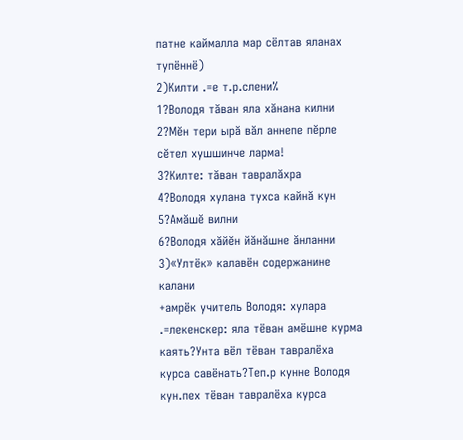патне каймалла мар сёлтав яланах тупённё)
2)Килти .=е т.р.слени%
1?Володя тăван яла хăнана килни
2?Мĕн тери ырă вăл аннепе пĕрле сĕтел хушшинче ларма!
3?Килте: тăван тавралăхра
4?Володя хулана тухса кайнă кун
5?Амăшĕ вилни
6?Володя хăйĕн йăнăшне ăнланни
3)«Ултёк» калавён содержанине калани
+амрёк учитель Володя: хулара .=лекенскер: яла тёван амёшне курма каять?Унта вёл тёван тавралёха курса савёнать?Теп.р кунне Володя кун.пех тёван тавралёха курса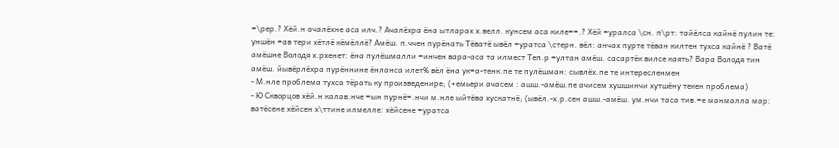=\рер.? Хёй.н ачалёхне аса илч.? Ачалёхра ёна ытларах х.велл. кунсем аса киле==.? Хёй =уралса \сн. п\рт: тайёлса кайнё пулин те: уншён =ав тери хётлё кёмёллё? Амёш. п.ччен пурёнать Тёватё ывёл =уратса \стерн. вёл: анчах пурте тёван килтен тухса кайнё ? Ватё амёшне Володя х.рхенет: ёна пулёшмалли =инчен вара-аса та илмест Теп.р =ултан амёш. сасартёк вилсе каять? Вара Володя тин амёш. йывёрлёхра пурённине ёнланса илет% вёл ёна ук=а-тенк.пе те пулёшман: сывлёх.пе те интересленмен
- М.нле проблема тухса тёрать ку произведенире; (+емьери ачасем : ашш.-амёш.пе ачисем хушшинчи хутшёну текен проблема)
- Ю Скворцов хёй.н калав.нче =ын пурнё=.нчи м.нле ыйтёва хускатнё; (ывёл.-х.р.сен ашш.-амёш. ум.нчи таса тив.=е манмалла мар: ватёсене хёйсен х\ттине илмелле: хёйсене =уратса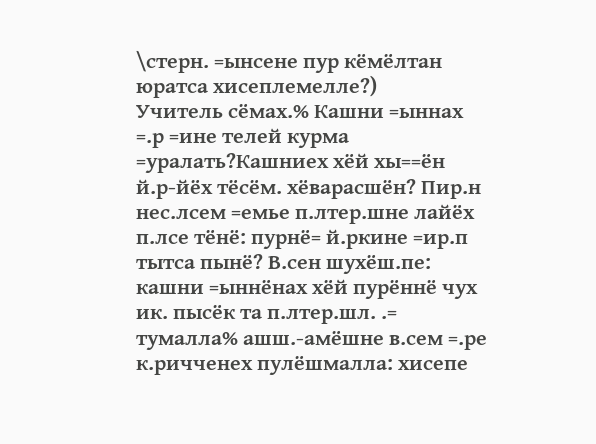\стерн. =ынсене пур кёмёлтан юратса хисеплемелле?)
Учитель сёмах.% Кашни =ыннах =.р =ине телей курма =уралать?Кашниех хёй хы==ён й.р-йёх тёсём. хёварасшён? Пир.н нес.лсем =емье п.лтер.шне лайёх п.лсе тёнё: пурнё= й.ркине =ир.п тытса пынё? В.сен шухёш.пе: кашни =ыннёнах хёй пурённё чух ик. пысёк та п.лтер.шл. .= тумалла% ашш.-амёшне в.сем =.ре к.ричченех пулёшмалла: хисепе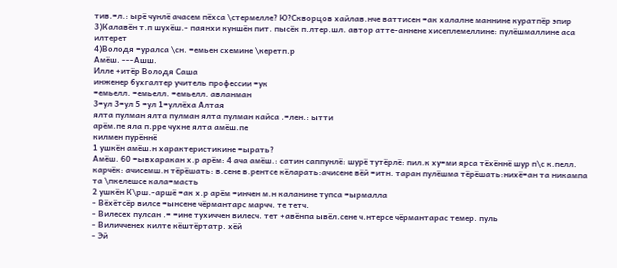тив.=л.: ырё чунлё ачасем пёхса \стермелле? Ю?Скворцов хайлав.нче ваттисен =ак халалне маннине куратпёр эпир
3)Калавён т.п шухёш.- паянхи куншён пит. пысёк п.лтер.шл. автор атте-аннене хисеплемеллине: пулёшмаллине аса илтерет
4)Володя =уралса \сн. =емьен схемине \керетп.р
Амёш. ---Ашш.
Илле +итёр Володя Саша
инженер бухгалтер учитель профессии =ук
=емьелл. =емьелл. =емьелл. авланман
3=ул 3=ул 5 =ул 1=уллёха Алтая
ялта пулман ялта пулман ялта пулман кайса .=лен.: ытти
арём.пе яла п.рре чухне ялта амёш.пе
килмен пурённё
1 ушкён амёш.н характеристикине =ырать?
Амёш. 60 =ывхаракан х.р арём: 4 ача амёш.: сатин саппунлё: шурё тутёрлё: пил.к ху=ми ярса тёхённё шур п\с к.пелл. карчёк: ачисемш.н тёрёшать: в.сене в.рентсе кёларать:ачисене вёй =итн. таран пулёшма тёрёшать:нихё=ан та никампа та \пкелешсе кала=масть
2 ушкён К\рш.-аршё =ак х.р арём =инчен м.н каланине тупса =ырмалла
- Вёхётсёр вилсе =ынсене чёрмантарс марчч. те тетч.
- Вилесех пулсан .= =ине тухиччен вилесч. тет +авёнпа ывёл.сене ч.нтерсе чёрмантарас темер. пуль
- Виличченех килте кёштёртатр. хёй
- Эй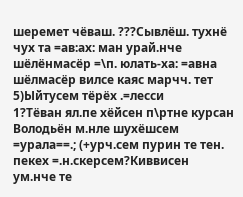шеремет чёваш. ???Сывлёш. тухнё чух та =ав:ах: ман урай.нче шёлёнмасёр =\п. юлать-ха: =авна шёлмасёр вилсе каяс марчч. тет
5)Ыйтусем тёрёх .=лесси
1?Тёван ял.пе хёйсен п\ртне курсан Володьён м.нле шухёшсем =урала==.; (+урч.сем пурин те тен. пекех =.н.скерсем?Киввисен ум.нче те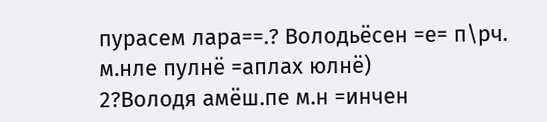пурасем лара==.? Володьёсен =е= п\рч. м.нле пулнё =аплах юлнё)
2?Володя амёш.пе м.н =инчен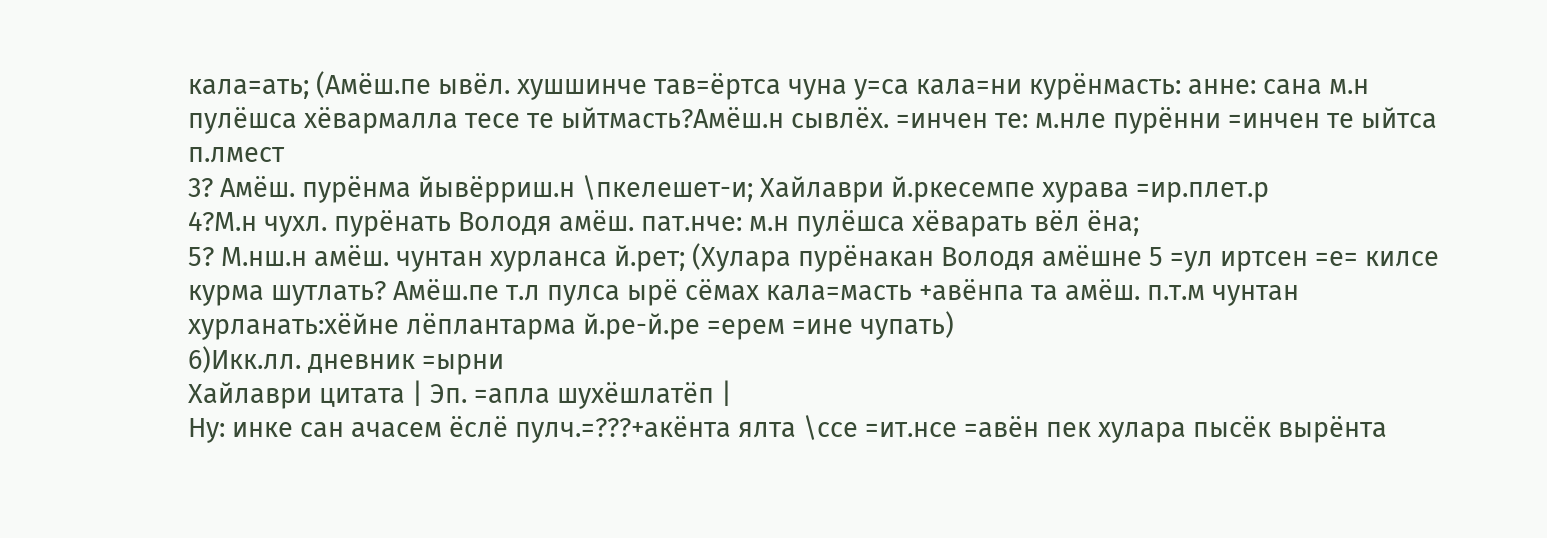кала=ать; (Амёш.пе ывёл. хушшинче тав=ёртса чуна у=са кала=ни курёнмасть: анне: сана м.н пулёшса хёвармалла тесе те ыйтмасть?Амёш.н сывлёх. =инчен те: м.нле пурённи =инчен те ыйтса п.лмест
3? Амёш. пурёнма йывёрриш.н \пкелешет-и; Хайлаври й.ркесемпе хурава =ир.плет.р
4?М.н чухл. пурёнать Володя амёш. пат.нче: м.н пулёшса хёварать вёл ёна;
5? М.нш.н амёш. чунтан хурланса й.рет; (Хулара пурёнакан Володя амёшне 5 =ул иртсен =е= килсе курма шутлать? Амёш.пе т.л пулса ырё сёмах кала=масть +авёнпа та амёш. п.т.м чунтан хурланать:хёйне лёплантарма й.ре-й.ре =ерем =ине чупать)
6)Икк.лл. дневник =ырни
Хайлаври цитата | Эп. =апла шухёшлатёп |
Ну: инке сан ачасем ёслё пулч.=???+акёнта ялта \ссе =ит.нсе =авён пек хулара пысёк вырёнта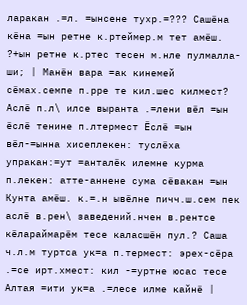ларакан .=л. =ынсене тухр.=??? Сашёна кёна =ын ретне к.ртеймер.м тет амёш. ?+ын ретне к.ртес тесен м.нле пулмалла-ши; | Манён вара =ак кинемей сёмах.семпе п.рре те кил.шес килмест? Аслё п.л\ илсе выранта .=лени вёл =ын ёслё тенине п.лтермест Ёслё =ын вёл-=ынна хисеплекен: туслёха упракан:=ут =анталёк илемне курма п.лекен: атте-аннене сума сёвакан =ын Кунта амёш. к.=.н ывёлне пичч.ш.сем пек аслё в.рен\ заведений.нчен в.рентсе кёлараймарём тесе каласшён пул.? Саша ч.л.м туртса ук=а п.термест: эрех-сёра .=се ирт.хмест: кил -=уртне юсас тесе Алтая =ити ук=а .=лесе илме кайнё |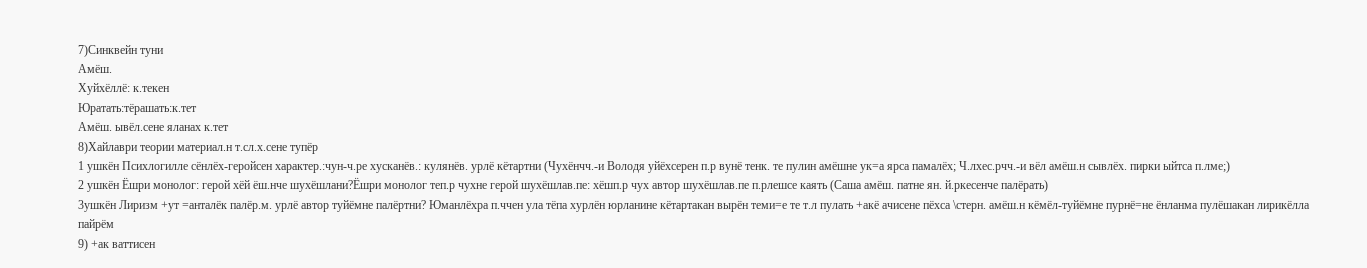7)Синквейн туни
Амёш.
Хуйхёллё: к.текен
Юратать:тёрашать:к.тет
Амёш. ывёл.сене яланах к.тет
8)Хайлаври теории материал.н т.сл.х.сене тупёр
1 ушкён Психлогилле сёнлёх-геройсен характер.:чун-ч.ре хусканёв.: кулянёв. урлё кётартни (Чухёнчч.-и Володя уйёхсерен п.р вунё тенк. те пулин амёшне ук=а ярса памалёх; Ч.лхес.рчч.-и вёл амёш.н сывлёх. пирки ыйтса п.лме;)
2 ушкён Ёшри монолог: герой хёй ёш.нче шухёшлани?Ёшри монолог теп.р чухне герой шухёшлав.пе: хёшп.р чух автор шухёшлав.пе п.рлешсе каять (Саша амёш. патне ян. й.ркесенче палёрать)
3ушкён Лиризм +ут =анталёк палёр.м. урлё автор туйёмне палёртни? Юманлёхра п.ччен ула тёпа хурлён юрланине кётартакан вырён теми=е те т.л пулать +акё ачисене пёхса \стерн. амёш.н кёмёл-туйёмне пурнё=не ёнланма пулёшакан лирикёлла пайрём
9) +ак ваттисен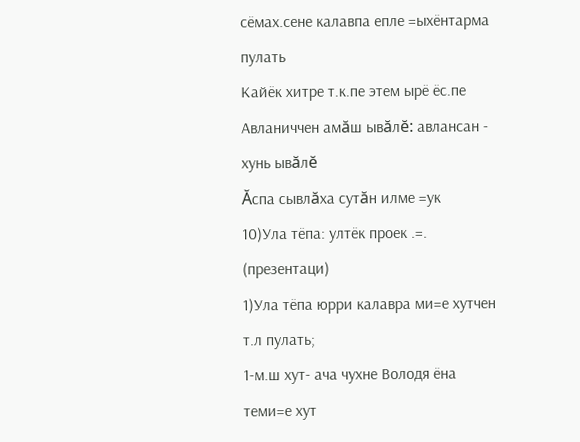сёмах.сене калавпа епле =ыхёнтарма пулать
Кайёк хитре т.к.пе этем ырё ёс.пе
Авланиччен амăш ывăлĕ: авлансан - хунь ывăлĕ
Ăспа сывлăха сутăн илме =ук
10)Ула тёпа: ултёк проек .=. (презентаци)
1)Ула тёпа юрри калавра ми=е хутчен т.л пулать;
1-м.ш хут- ача чухне Володя ёна теми=е хут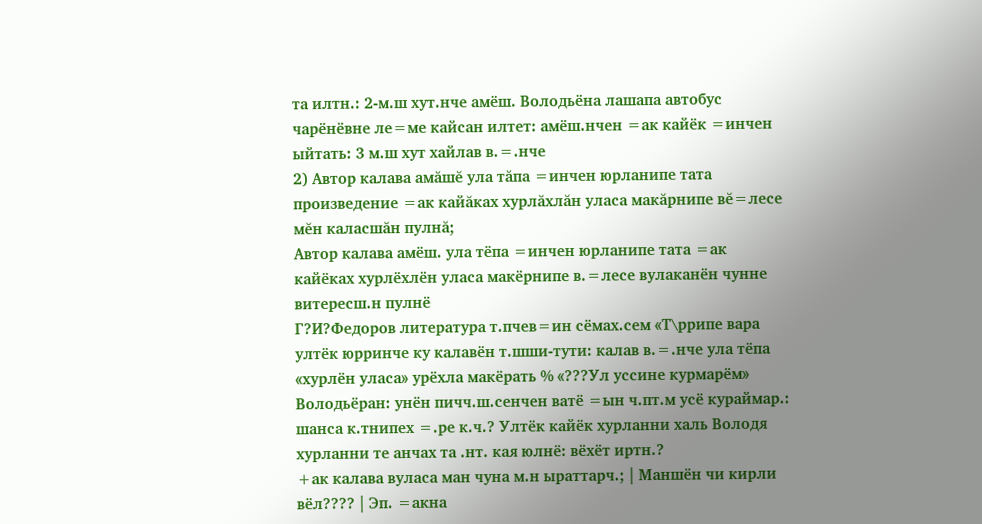та илтн.: 2-м.ш хут.нче амёш. Володьёна лашапа автобус чарёнёвне ле=ме кайсан илтет: амёш.нчен =ак кайёк =инчен ыйтать: 3 м.ш хут хайлав в.=.нче
2) Автор калава амăшĕ ула тăпа =инчен юрланипе тата произведение =ак кайăках хурлăхлăн уласа макăрнипе вĕ=лесе мĕн каласшăн пулнă;
Автор калава амёш. ула тёпа =инчен юрланипе тата =ак кайёках хурлёхлён уласа макёрнипе в.=лесе вулаканён чунне витересш.н пулнё
Г?И?Федоров литература т.пчев=ин сёмах.сем «Т\ррипе вара ултёк юрринче ку калавён т.шши-тути: калав в.=.нче ула тёпа «хурлён уласа» урёхла макёрать % «???Ул уссине курмарём» Володьёран: унён пичч.ш.сенчен ватё =ын ч.пт.м усё кураймар.: шанса к.тнипех =.ре к.ч.? Ултёк кайёк хурланни халь Володя хурланни те анчах та .нт. кая юлнё: вёхёт иртн.?
+ак калава вуласа ман чуна м.н ыраттарч.; | Маншён чи кирли вёл???? | Эп. =акна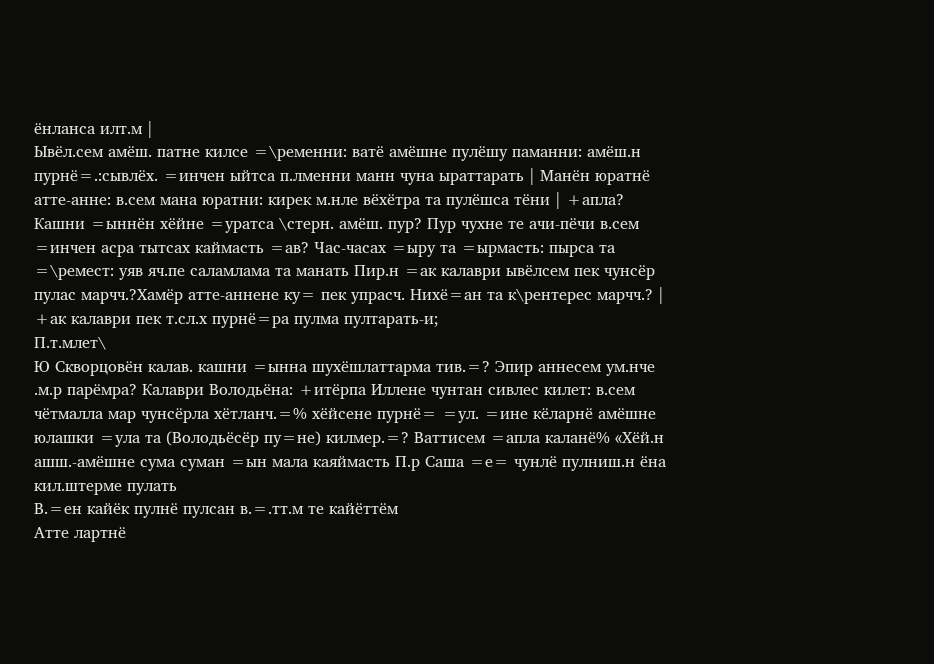ёнланса илт.м |
Ывёл.сем амёш. патне килсе =\ременни: ватё амёшне пулёшу паманни: амёш.н пурнё=.:сывлёх. =инчен ыйтса п.лменни манн чуна ыраттарать | Манён юратнё атте-анне: в.сем мана юратни: кирек м.нле вёхётра та пулёшса тёни | +апла? Кашни =ыннён хёйне =уратса \стерн. амёш. пур? Пур чухне те ачи-пёчи в.сем =инчен асра тытсах каймасть =ав? Час-часах =ыру та =ырмасть: пырса та =\ремест: уяв яч.пе саламлама та манать Пир.н =ак калаври ывёлсем пек чунсёр пулас марчч.?Хамёр атте-аннене ку= пек упрасч. Нихё=ан та к\рентерес марчч.? |
+ак калаври пек т.сл.х пурнё=ра пулма пултарать-и;
П.т.млет\
Ю Скворцовён калав. кашни =ынна шухёшлаттарма тив.=? Эпир аннесем ум.нче .м.р парёмра? Калаври Володьёна: +итёрпа Иллене чунтан сивлес килет: в.сем чётмалла мар чунсёрла хётланч.=% хёйсене пурнё= =ул. =ине кёларнё амёшне юлашки =ула та (Володьёсёр пу=не) килмер.=? Ваттисем =апла каланё% «Хёй.н ашш.-амёшне сума суман =ын мала каяймасть П.р Саша =е= чунлё пулниш.н ёна кил.штерме пулать
В.=ен кайёк пулнё пулсан в.=.тт.м те кайёттём
Атте лартнё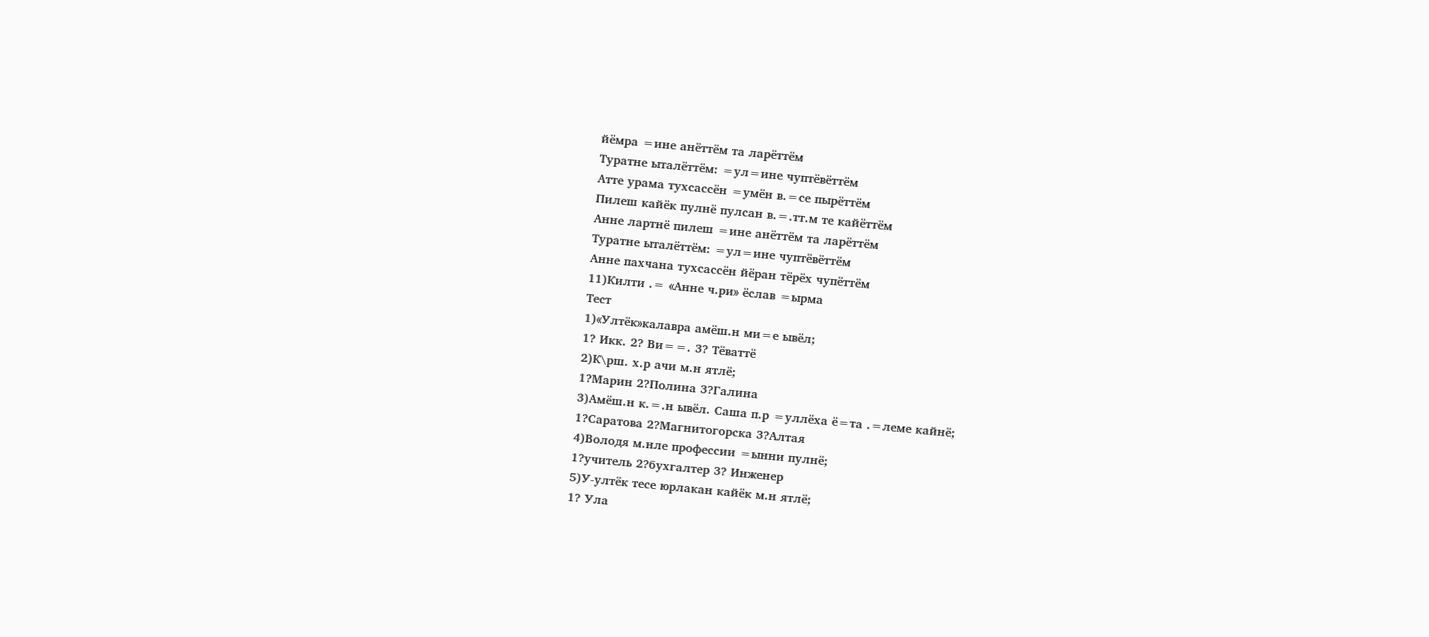йёмра =ине анёттём та ларёттём
Туратне ыталёттём: =ул=ине чуптёвёттём
Атте урама тухсассён =умён в.=се пырёттём
Пилеш кайёк пулнё пулсан в.=.тт.м те кайёттём
Анне лартнё пилеш =ине анёттём та ларёттём
Туратне ыталёттём: =ул=ине чуптёвёттём
Анне пахчана тухсассён йёран тёрёх чупёттём
11)Килти .= «Анне ч.ри» ёслав =ырма
Тест
1)«Ултёк»калавра амёш.н ми=е ывёл;
1? Икк. 2? Ви==. 3? Тёваттё
2)К\рш. х.р ачи м.н ятлё;
1?Марин 2?Полина 3?Галина
3)Амёш.н к.=.н ывёл. Саша п.р =уллёха ё=та .=леме кайнё;
1?Саратова 2?Магнитогорска 3?Алтая
4)Володя м.нле профессии =ынни пулнё;
1?учитель 2?бухгалтер 3? Инженер
5)У-ултёк тесе юрлакан кайёк м.н ятлё;
1? Ула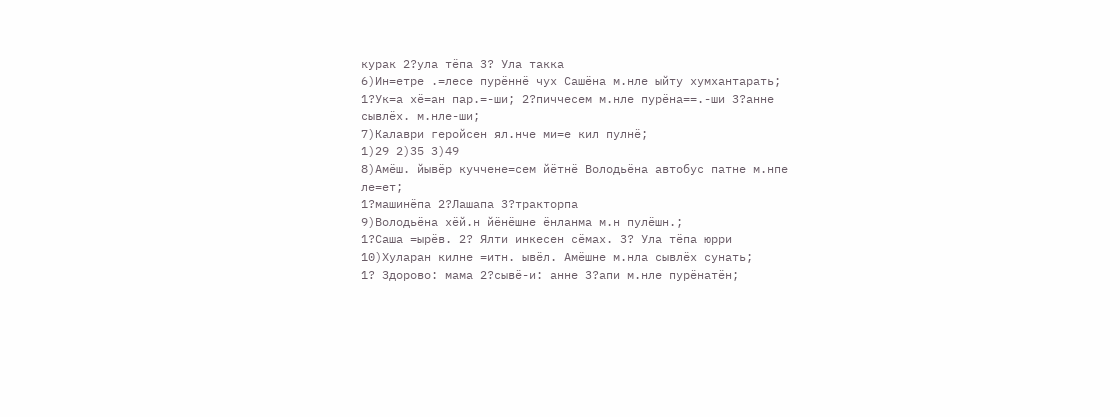курак 2?ула тёпа 3? Ула такка
6)Ин=етре .=лесе пурённё чух Сашёна м.нле ыйту хумхантарать;
1?Ук=а хё=ан пар.=-ши; 2?пиччесем м.нле пурёна==.-ши 3?анне сывлёх. м.нле-ши;
7)Калаври геройсен ял.нче ми=е кил пулнё;
1)29 2)35 3)49
8)Амёш. йывёр куччене=сем йётнё Володьёна автобус патне м.нпе ле=ет;
1?машинёпа 2?Лашапа 3?тракторпа
9)Володьёна хёй.н йёнёшне ёнланма м.н пулёшн.;
1?Саша =ырёв. 2? Ялти инкесен сёмах. 3? Ула тёпа юрри
10)Хуларан килне =итн. ывёл. Амёшне м.нла сывлёх сунать;
1? Здорово: мама 2?сывё-и: анне 3?апи м.нле пурёнатён;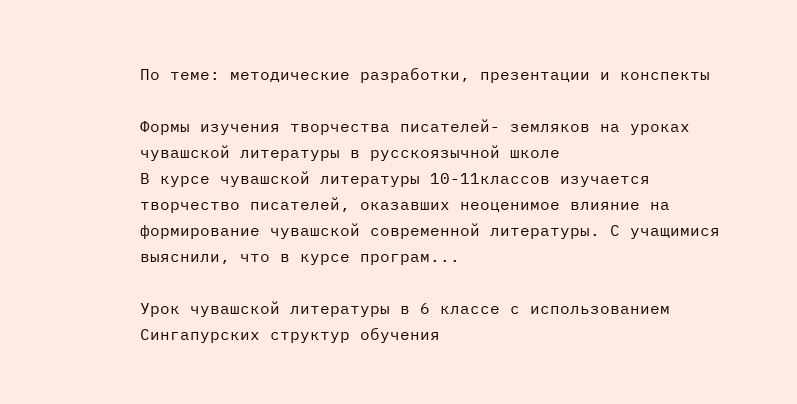По теме: методические разработки, презентации и конспекты

Формы изучения творчества писателей- земляков на уроках чувашской литературы в русскоязычной школе
В курсе чувашской литературы 10-11классов изучается творчество писателей, оказавших неоценимое влияние на формирование чувашской современной литературы. С учащимися выяснили, что в курсе програм...

Урок чувашской литературы в 6 классе с использованием Сингапурских структур обучения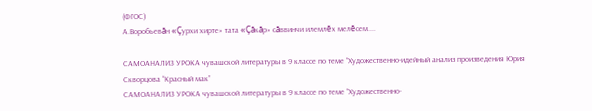(ФГОС)
А.Воробьевăн «Çурхи хирте» тата «Çăкăр» сăввинчи илемлĕх мелĕсем....

САМОАНАЛИЗ УРОКА чувашской литературы в 9 классе по теме “Художественно-идейный анализ произведения Юрия Скворцова “Красный мак”
САМОАНАЛИЗ УРОКА чувашской литературы в 9 классе по теме “Художественно-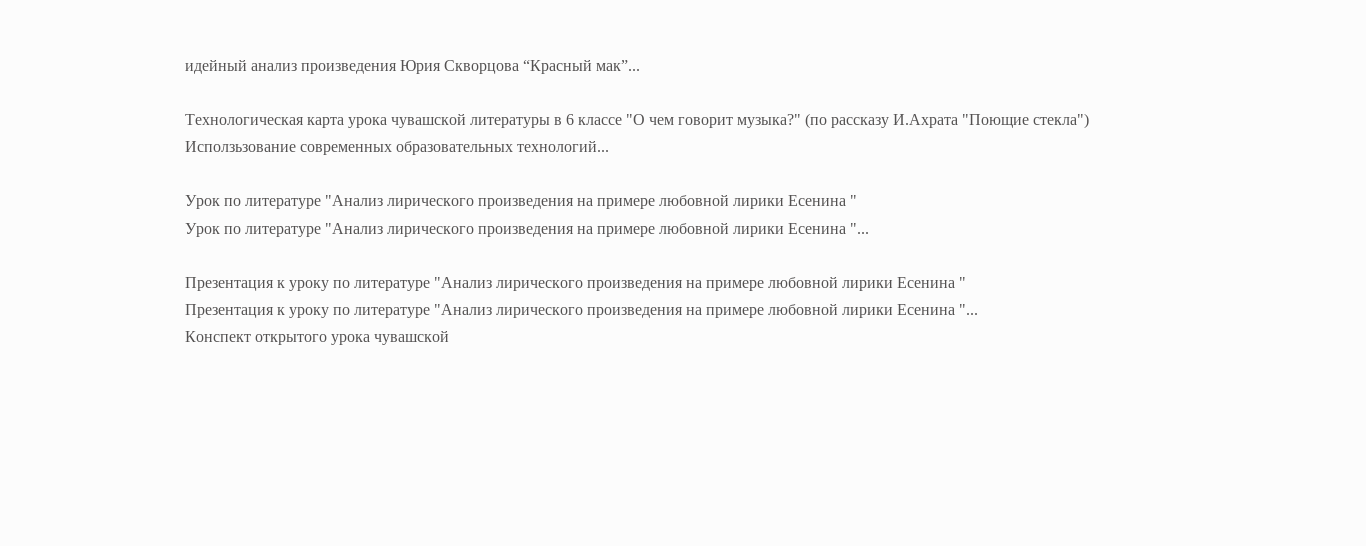идейный анализ произведения Юрия Скворцова “Красный мак”...

Технологическая карта урока чувашской литературы в 6 классе "О чем говорит музыка?" (по рассказу И.Ахрата "Поющие стекла")
Исползьзование современных образовательных технологий...

Урок по литературе "Анализ лирического произведения на примере любовной лирики Есенина "
Урок по литературе "Анализ лирического произведения на примере любовной лирики Есенина "...

Презентация к уроку по литературе "Анализ лирического произведения на примере любовной лирики Есенина "
Презентация к уроку по литературе "Анализ лирического произведения на примере любовной лирики Есенина "...
Конспект открытого урока чувашской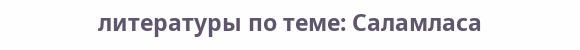литературы по теме: Саламласа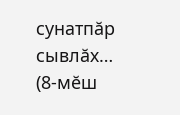сунатпăр сывлăх… (8-мĕш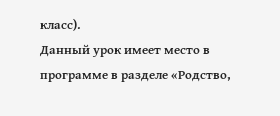класс).
Данный урок имеет место в программе в разделе «Родство,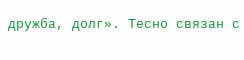дружба, долг». Тесно связан с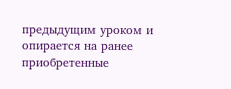предыдущим уроком и опирается на ранее приобретенные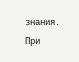знания. При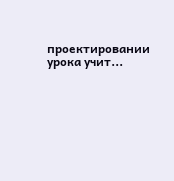проектировании урока учит...